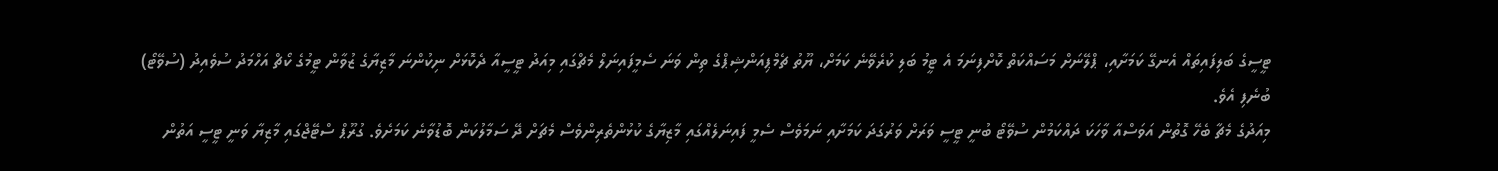ޓީސީގެ ބަލިފައިތައް އެނގޭ ކަމަށާއި، ޕްލޭނަށް މަސައްކަތް ކޮށްފިނަމަ އެ ޓީމު ބަލި ކުރެވޭނެ ކަމަށް، ޔޫތު ޗެމްޕިއަންޝިޕްގެ ތިން ވަނަ ސެމީފައިނަލް މެޗްގައި މިއަދު ޓީސީއާ ދެކޮޅަށް ނިކުންނަ މާޒިޔާގެ ޒުވާން ޓީމުގެ ކޯޗް އަހްމަދު ސުވެއިދު (ސުވޭޓޯ) ބުނެފި އެވެ.
މިއަދުގެ މެޗާ ބެހޭ ގޮތުން އަވަސްއާ ވާހަކަ ދައްކަމުން ސުވޭޓޯ ބުނީ ޓީސީ ވަރަށް ވަރުގަދަ ކަމަށާއި ނަމަވެސް ސެމީ ފައިނަލެއްގައި މާޒިޔާގެ ކުޅުންތެރިންވެސް މެޗަށް ދޭ ސަމާލުކަން ބޮޑުވާނެ ކަމަށެވެ. ގުރޫޕް ސްޓޭޖްގައި މާޒިޔާ ވަނީ ޓީސީ އަތުން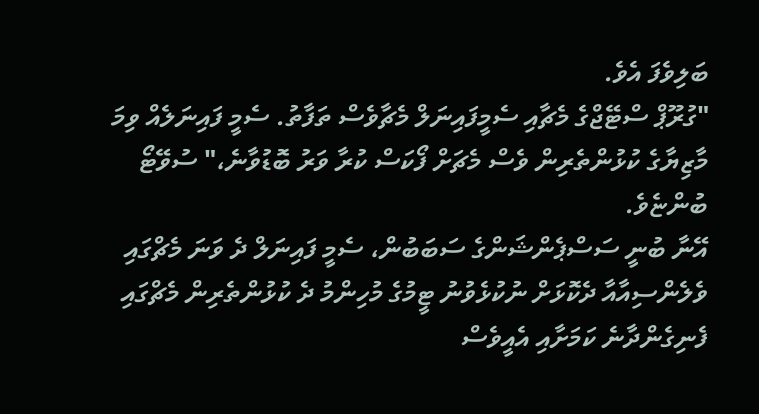ބަލިވެފަ އެވެ.
"ގުރޫޕް ސްޓޭޖްގެ މެޗާއި ސެމީފައިނަލް މެޗާވެސް ތަފާތު. ސެމީ ފައިނަލެއް ވިމަ މާޒިޔާގެ ކުޅުންތެރިން ވެސް މެޗަށް ފޯކަސް ކުރާ ވަރު ބޮޑުވާނެ،" ސުވޭޓޯ ބުންޏެވެ.
އޭނާ ބުނީ ސަސްޕެންޝަންގެ ސަބަބުން، ސެމީ ފައިނަލް ދެ ވަނަ މެޗްގައި ވެލެންސިއާއާ ދެކޮޅަށް ނުކުޅެވުނު ޓީމުގެ މުހިންމު ދެ ކުޅުންތެރިން މެޗްގައި ފެނިގެންދާނެ ކަމަށާއި އެއީވެސް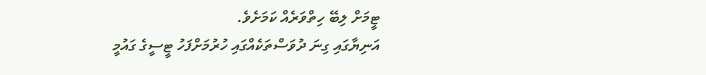ޓީމަށް ލިބޭ ހިތްވަރެއް ކަމަށެވެ.
އަނިޔާގައި ގިނަ ދުވަސްތަކެއްގައި ހުރުމަށްފަހު ޓީސީގެ ގައުމީ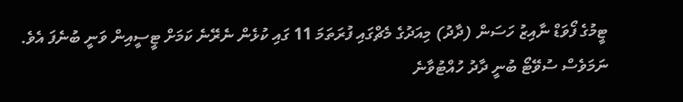ޓީމުގެ ފޯވަޑް ނާއިޒު ހަސަން (ދާދު) މިއަދުގެ މެޗްގައި ފުރަތަމަ 11 ގައި ކުޅެން ނެރޭނެ ކަމަށް ޓީސީއިން ވަނީ ބުނެފަ އެވެ.
ނަމަވެސް ސުވޭޓޯ ބުނީ ދާދު ހުއްޓުވާނެ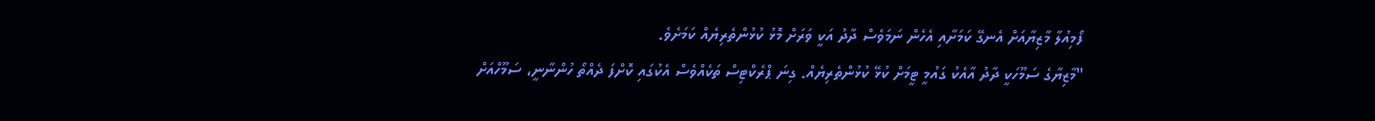ފޯމިއުލާ މާޒިޔާއަށް އެނގޭ ކަމަށާއި އެހެން ނަމަވެސް ދާދު އަކީ ވަރަށް މޮޅު ކުޅުންތެރިޔެއް ކަމަށެވެ.
"މާޒިޔާގެ ސަމޫހަކީ ދާދު އާއެކު ގައުމީ ޓީމަށް ކުޅޭ ކުޅުންތެރިޔެއް. ގިނަ ޕްރެކްޓިސް ތަކެއްވެސް އެކުގައި ކޮށްފަ ދެއްތޯ ހުންނާނީ، ސަމޫހްއަށް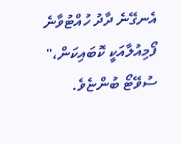އެނގޭނެ ދާދު ހުއްޓުވާނެ ފޯމިއުލާއަކީ ކޮބައިކަން،" ސުވޭޓޯ ބުންޏެވެ.